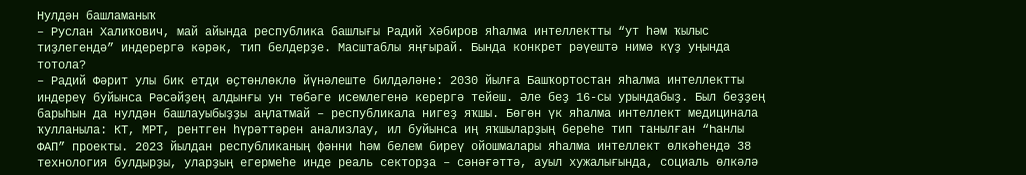Нулдән башламаныҡ
– Руслан Халиҡович, май айында республика башлығы Радий Хәбиров яһалма интеллектты “ут һәм ҡылыс тиҙлегендә” индерергә кәрәк, тип белдерҙе. Масштаблы яңғырай. Бында конкрет рәүештә нимә күҙ уңында тотола?
– Радий Фәрит улы бик етди өҫтөнлөклө йүнәлеште билдәләне: 2030 йылға Башҡортостан яһалма интеллектты индереү буйынса Рәсәйҙең алдынғы ун төбәге исемлегенә керергә тейеш. Әле беҙ 16-сы урындабыҙ. Был беҙҙең барыһын да нулдән башлауыбыҙҙы аңлатмай – республикала нигеҙ яҡшы. Бөгөн үк яһалма интеллект медицинала ҡулланыла: КТ, МРТ, рентген һүрәттәрен анализлау, ил буйынса иң яҡшыларҙың береһе тип танылған “Һанлы ФАП” проекты. 2023 йылдан республиканың фәнни һәм белем биреү ойошмалары яһалма интеллект өлкәһендә 38 технология булдырҙы, уларҙың егермеһе инде реаль секторҙа – сәнәғәттә, ауыл хужалығында, социаль өлкәлә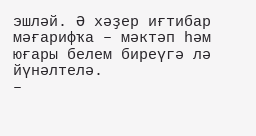эшләй. Ә хәҙер иғтибар мәғарифҡа – мәктәп һәм юғары белем биреүгә лә йүнәлтелә.
–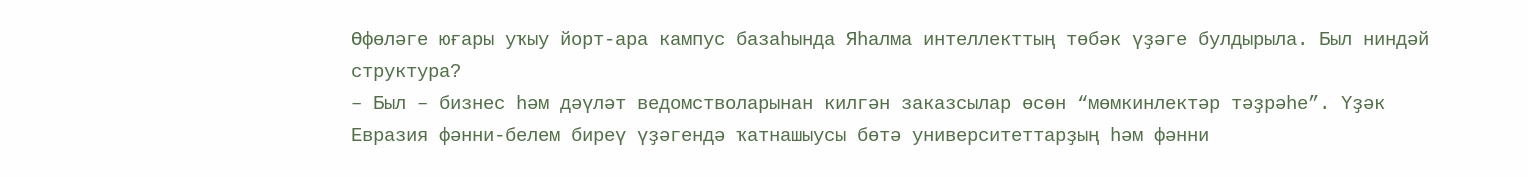Өфөләге юғары уҡыу йорт-ара кампус базаһында Яһалма интеллекттың төбәк үҙәге булдырыла. Был ниндәй структура?
– Был – бизнес һәм дәүләт ведомстволарынан килгән заказсылар өсөн “мөмкинлектәр тәҙрәһе”. Үҙәк Евразия фәнни-белем биреү үҙәгендә ҡатнашыусы бөтә университеттарҙың һәм фәнни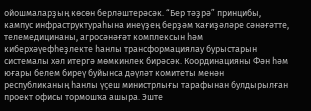ойошмаларҙың көсөн берләштерәсәк. “Бер тәҙрә” принцибы, кампус инфраструктураһына инеүҙең берҙәм ҡағиҙәләре сәнәғәтте, телемедицинаны, агросәнәғәт комплексын һәм киберхәүефһеҙлекте һанлы трансформациялау бурыстарын системалы хәл итергә мөмкинлек бирәсәк. Координацияны Фән һәм юғары белем биреү буйынса дәүләт комитеты менән республиканың һанлы үҫеш министрлығы тарафынан булдырылған проект офисы тормошҡа ашыра. Эште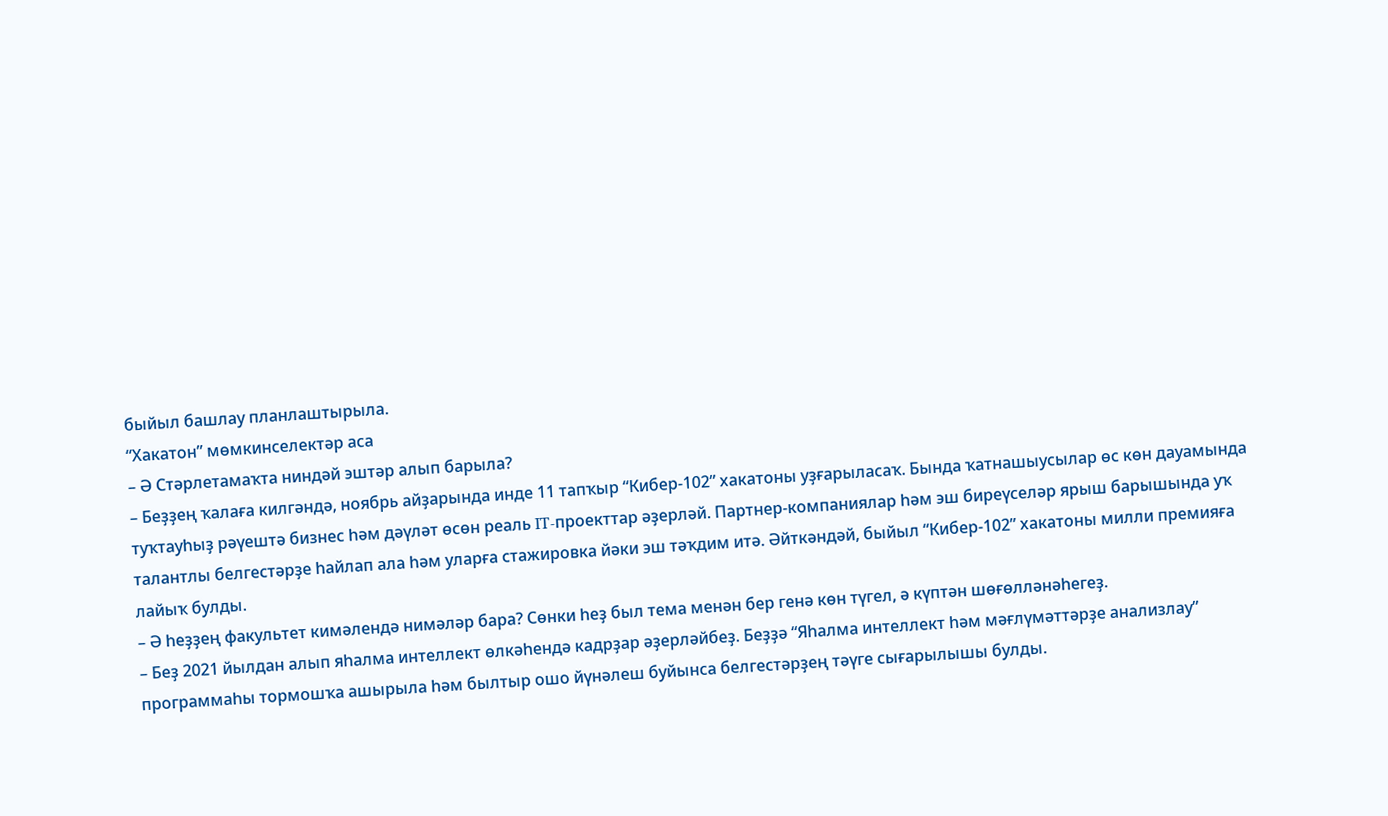быйыл башлау планлаштырыла.
“Хакатон” мөмкинселектәр аса
– Ә Стәрлетамаҡта ниндәй эштәр алып барыла?
– Беҙҙең ҡалаға килгәндә, ноябрь айҙарында инде 11 тапҡыр “Кибер-102” хакатоны уҙғарыласаҡ. Бында ҡатнашыусылар өс көн дауамында туҡтауһыҙ рәүештә бизнес һәм дәүләт өсөн реаль IT-проекттар әҙерләй. Партнер-компаниялар һәм эш биреүселәр ярыш барышында уҡ талантлы белгестәрҙе һайлап ала һәм уларға стажировка йәки эш тәҡдим итә. Әйткәндәй, быйыл “Кибер-102” хакатоны милли премияға лайыҡ булды.
– Ә һеҙҙең факультет кимәлендә нимәләр бара? Сөнки һеҙ был тема менән бер генә көн түгел, ә күптән шөғөлләнәһегеҙ.
– Беҙ 2021 йылдан алып яһалма интеллект өлкәһендә кадрҙар әҙерләйбеҙ. Беҙҙә “Яһалма интеллект һәм мәғлүмәттәрҙе анализлау” программаһы тормошҡа ашырыла һәм былтыр ошо йүнәлеш буйынса белгестәрҙең тәүге сығарылышы булды.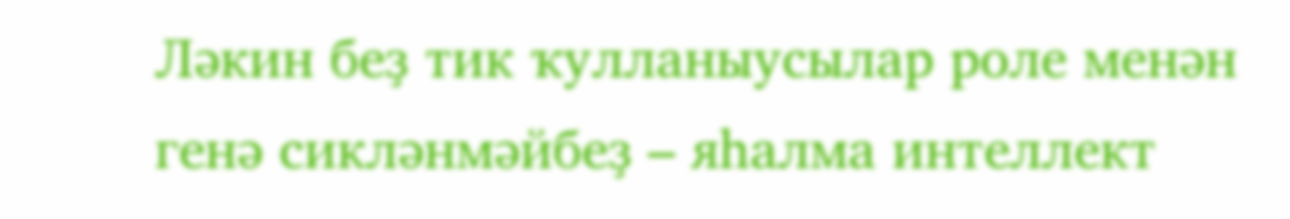Ләкин беҙ тик ҡулланыусылар роле менән генә сикләнмәйбеҙ – яһалма интеллект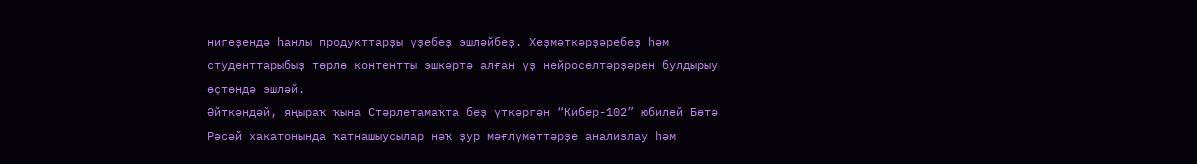нигеҙендә һанлы продукттарҙы үҙебеҙ эшләйбеҙ. Хеҙмәткәрҙәребеҙ һәм студенттарыбыҙ төрлө контентты эшкәртә алған үҙ нейроселтәрҙәрен булдырыу өҫтөндә эшләй.
Әйткәндәй, яңыраҡ ҡына Стәрлетамаҡта беҙ үткәргән “Кибер-102” юбилей Бөтә Рәсәй хакатонында ҡатнашыусылар нәҡ ҙур мәғлүмәттәрҙе анализлау һәм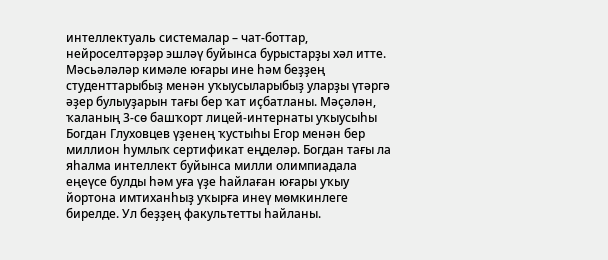интеллектуаль системалар – чат-боттар, нейроселтәрҙәр эшләү буйынса бурыстарҙы хәл итте. Мәсьәләләр кимәле юғары ине һәм беҙҙең студенттарыбыҙ менән уҡыусыларыбыҙ уларҙы үтәргә әҙер булыуҙарын тағы бер ҡат иҫбатланы. Мәҫәлән, ҡаланың 3-сө башҡорт лицей-интернаты уҡыусыһы Богдан Глуховцев үҙенең ҡустыһы Егор менән бер миллион һумлыҡ сертификат еңделәр. Богдан тағы ла яһалма интеллект буйынса милли олимпиадала еңеүсе булды һәм уға үҙе һайлаған юғары уҡыу йортона имтиханһыҙ уҡырға инеү мөмкинлеге бирелде. Ул беҙҙең факультетты һайланы.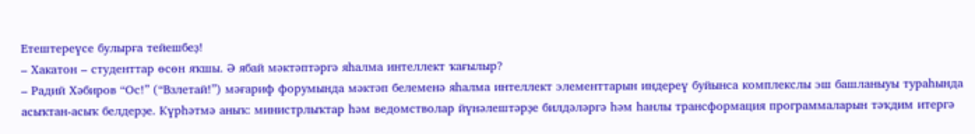Етештереүсе булырға тейешбеҙ!
– Хакатон – студенттар өсөн яҡшы. Ә ябай мәктәптәргә яһалма интеллект ҡағылыр?
– Радий Хәбиров “Ос!” (“Взлетай!”) мәғариф форумында мәктәп белеменә яһалма интеллект элементтарын индереү буйынса комплекслы эш башланыуы тураһында асыҡтан-асыҡ белдерҙе. Күрһәтмә аныҡ: министрлыҡтар һәм ведомстволар йүнәлештәрҙе билдәләргә һәм һанлы трансформация программаларын тәҡдим итергә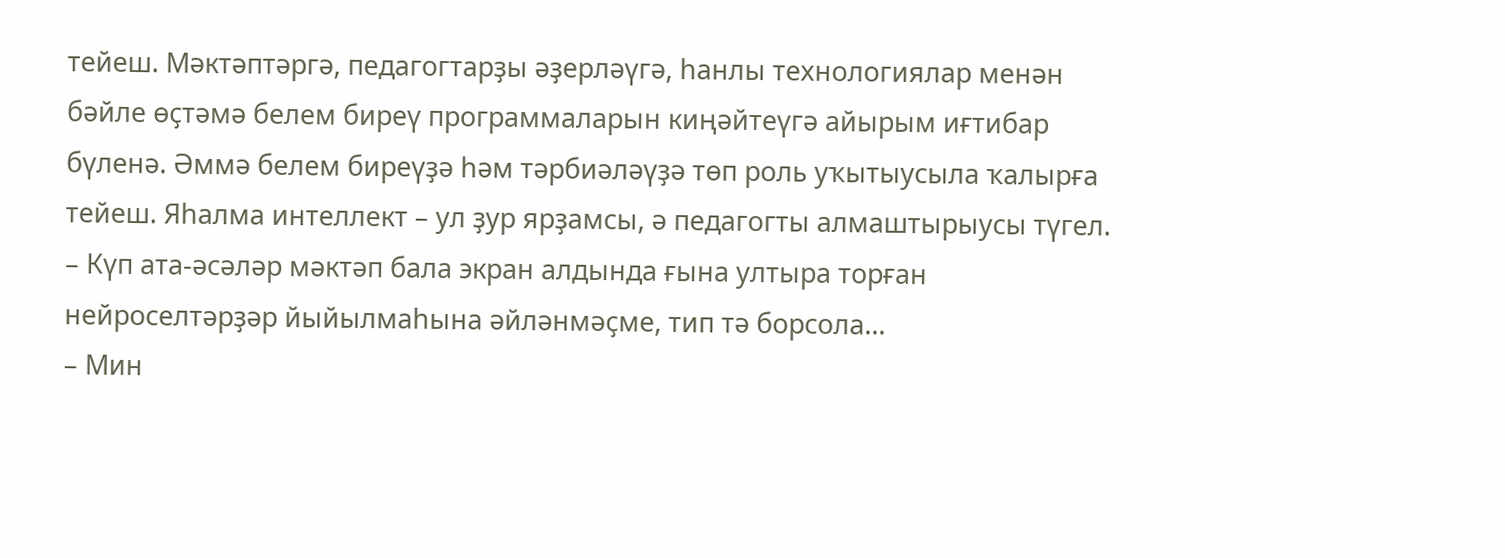тейеш. Мәктәптәргә, педагогтарҙы әҙерләүгә, һанлы технологиялар менән бәйле өҫтәмә белем биреү программаларын киңәйтеүгә айырым иғтибар бүленә. Әммә белем биреүҙә һәм тәрбиәләүҙә төп роль уҡытыусыла ҡалырға тейеш. Яһалма интеллект – ул ҙур ярҙамсы, ә педагогты алмаштырыусы түгел.
– Күп ата-әсәләр мәктәп бала экран алдында ғына ултыра торған нейроселтәрҙәр йыйылмаһына әйләнмәҫме, тип тә борсола...
– Мин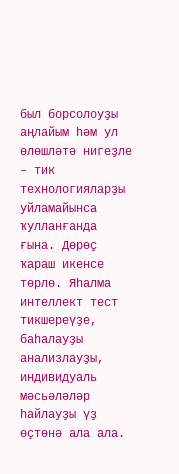был борсолоуҙы аңлайым һәм ул өлөшләтә нигеҙле – тик технологияларҙы уйламайынса ҡулланғанда ғына. Дөрөҫ ҡараш икенсе төрлө. Яһалма интеллект тест тикшереүҙе, баһалауҙы анализлауҙы, индивидуаль мәсьәләләр һайлауҙы үҙ өҫтөнә ала ала.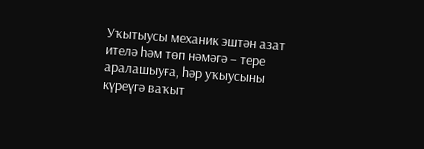Уҡытыусы механик эштән азат ителә һәм төп нәмәгә – тере аралашыуға, һәр уҡыусыны күреүгә ваҡыт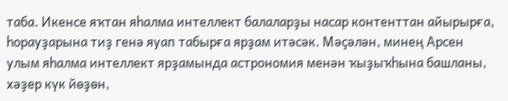таба. Икенсе яҡтан яһалма интеллект балаларҙы насар контенттан айырырға, һорауҙарына тиҙ генә яуап табырға ярҙам итәсәк. Мәҫәлән, минең Арсен улым яһалма интеллект ярҙамында астрономия менән ҡыҙыҡһына башланы, хәҙер күк йөҙөн,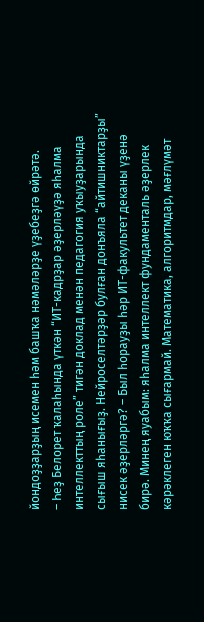йондоҙҙарҙың исемен һәм башҡа нәмәләрҙе үҙебеҙгә өйрәтә.
– Һеҙ Белорет ҡалаһында үткән “ИТ-кадрҙар әҙерләүҙә яһалма интеллекттың роле” тигән доклад менән педагогия уҡыуҙарында сығыш яһанығыҙ. Нейроселтәрҙәр булған донъяла “айтишниктарҙы” нисек әҙерләргә? – Был һорауҙы һәр ИТ-факультет деканы үҙенә бирә. Минең яуабым: яһалма интеллект фундаменталь әҙерлек кәрәклеген юҡҡа сығармай. Математика, алгоритмдар, мәғлүмәт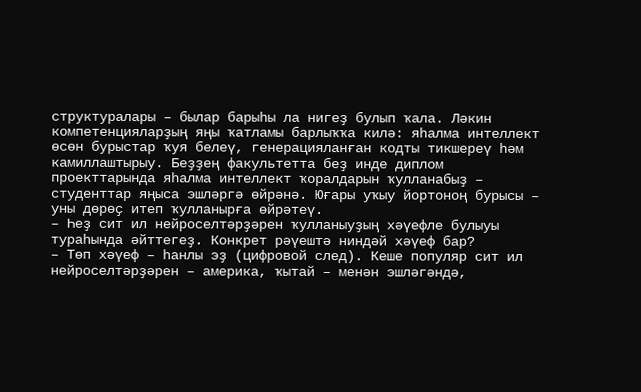структуралары – былар барыһы ла нигеҙ булып ҡала. Ләкин компетенцияларҙың яңы ҡатламы барлыҡҡа килә: яһалма интеллект өсөн бурыстар ҡуя белеү, генерацияланған кодты тикшереү һәм камиллаштырыу. Беҙҙең факультетта беҙ инде диплом проекттарында яһалма интеллект ҡоралдарын ҡулланабыҙ – студенттар яңыса эшләргә өйрәнә. Юғары уҡыу йортоноң бурысы – уны дөрөҫ итеп ҡулланырға өйрәтеү.
– Һеҙ сит ил нейроселтәрҙәрен ҡулланыуҙың хәүефле булыуы тураһында әйттегеҙ. Конкрет рәүештә ниндәй хәүеф бар?
– Төп хәүеф – һанлы эҙ (цифровой след). Кеше популяр сит ил нейроселтәрҙәрен – америка, ҡытай – менән эшләгәндә,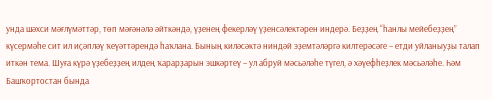унда шәхси мәғлүмәттәр, төп мәғәнәлә әйткәндә, үҙенең фекерләү үҙенсәлектәрен индерә. Беҙҙең “һанлы мейебеҙҙең” күсермәһе сит ил иҫәпләү ҡеүәттәрендә һаҡлана. Бының киләсәктә ниндәй эҙемтәләргә килтерәсәге – етди уйланыуҙы талап иткән тема. Шуға күрә үҙебеҙҙең илдең ҡарарҙарын эшкәртеү – ул абруй мәсьәләһе түгел, ә хәүефһеҙлек мәсьәләһе. Һәм Башҡортостан бында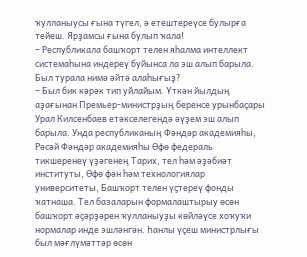ҡулланыусы ғына түгел, ә етештереүсе булырға тейеш. Ярҙамсы ғына булып ҡала!
– Республикала башҡорт телен яһалма интеллект системаһына индереү буйынса ла эш алып барыла. Был турала нимә әйтә алаһығыҙ?
– Был бик кәрәк тип уйлайым. Үткән йылдың аҙағынан Премьер-министрҙың беренсе урынбаҫары Урал Килсенбаев етәкселегендә әүҙем эш алып барыла. Унда республиканың Фәндәр академияһы, Рәсәй Фәндәр академияһы Өфө федераль тикшеренеү үҙәгенең Тарих, тел һәм әҙәбиәт институты, Өфө фән һәм технологиялар университеты, Башҡорт телен үҫтереү фонды ҡатнаша. Тел базаларын формалаштырыу өсөн башҡорт әҫәрҙәрен ҡулланыуҙы көйләүсе хоҡуҡи нормалар инде эшләнгән. Һанлы үҫеш министрлығы был мәғлүмәттәр өсөн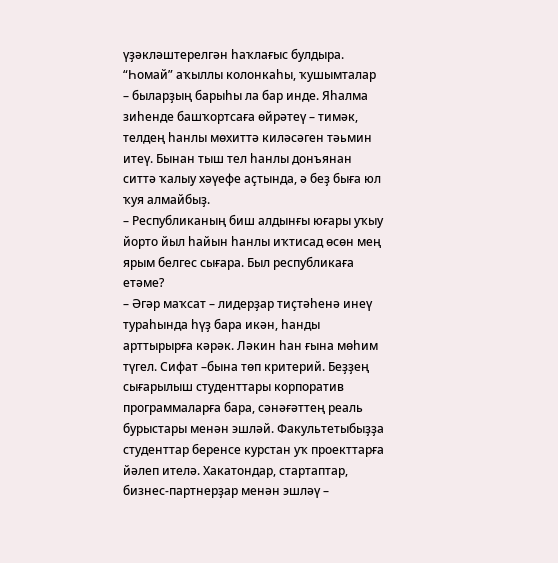үҙәкләштерелгән һаҡлағыс булдыра. “Һомай” аҡыллы колонкаһы, ҡушымталар – быларҙың барыһы ла бар инде. Яһалма зиһенде башҡортсаға өйрәтеү – тимәк, телдең һанлы мөхиттә киләсәген тәьмин итеү. Бынан тыш тел һанлы донъянан ситтә ҡалыу хәүефе аҫтында, ә беҙ быға юл ҡуя алмайбыҙ.
– Республиканың биш алдынғы юғары уҡыу йорто йыл һайын һанлы иҡтисад өсөн мең ярым белгес сығара. Был республикаға етәме?
– Әгәр маҡсат – лидерҙар тиҫтәһенә инеү тураһында һүҙ бара икән, һанды арттырырға кәрәк. Ләкин һан ғына мөһим түгел. Сифат –бына төп критерий. Беҙҙең сығарылыш студенттары корпоратив программаларға бара, сәнәғәттең реаль бурыстары менән эшләй. Факультетыбыҙҙа студенттар беренсе курстан уҡ проекттарға йәлеп ителә. Хакатондар, стартаптар, бизнес-партнерҙар менән эшләү –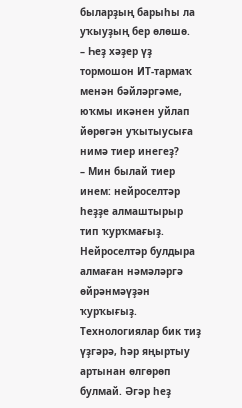быларҙың барыһы ла уҡыуҙың бер өлөшө.
– Һеҙ хәҙер үҙ тормошон ИТ-тармаҡ менән бәйләргәме, юҡмы икәнен уйлап йөрөгән уҡытыусыға нимә тиер инегеҙ?
– Мин былай тиер инем: нейроселтәр һеҙҙе алмаштырыр тип ҡурҡмағыҙ. Нейроселтәр булдыра алмаған нәмәләргә өйрәнмәүҙән ҡурҡығыҙ. Технологиялар бик тиҙ үҙгәрә, һәр яңыртыу артынан өлгөрөп булмай. Әгәр һеҙ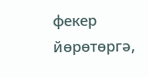фекер йөрөтөргә,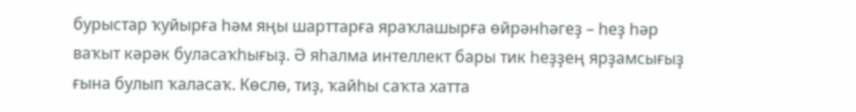бурыстар ҡуйырға һәм яңы шарттарға яраҡлашырға өйрәнһәгеҙ – һеҙ һәр ваҡыт кәрәк буласаҡһығыҙ. Ә яһалма интеллект бары тик һеҙҙең ярҙамсығыҙ ғына булып ҡаласаҡ. Көслө, тиҙ, ҡайһы саҡта хатта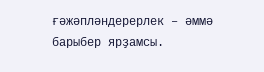ғәжәпләндерерлек – әммә барыбер ярҙамсы.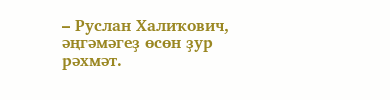– Руслан Халиҡович, әңгәмәгеҙ өсөн ҙур рәхмәт.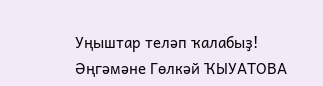Уңыштар теләп ҡалабыҙ!
Әңгәмәне Гөлкәй ҠЫУАТОВА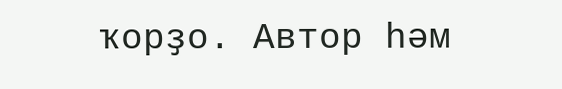ҡорҙо. Автор һәм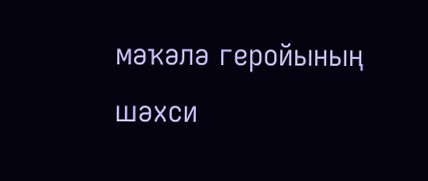мәҡәлә геройының шәхси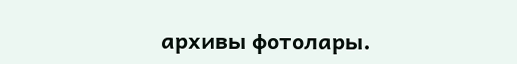архивы фотолары.